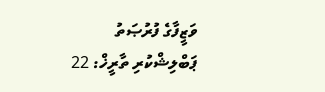ވަޒީފާގެ ފުރުޞަތު
ޕަބްލިޝްކުރި ތާރީޚް: 22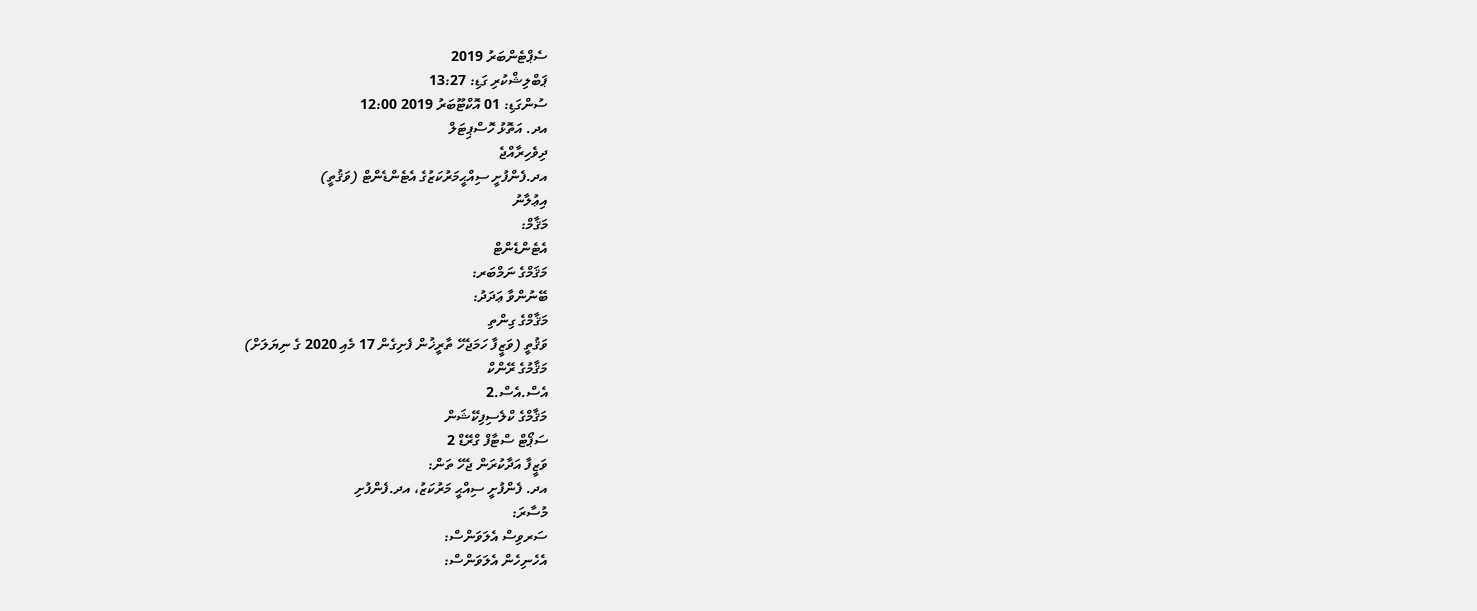ސެޕްޓެންބަރު 2019
ޕަބްލިޝްކުރި ގަޑި: 13:27
ސުންގަޑި: 01 އޮކްޓޫބަރު 2019 12:00
އދ. އަތޮޅު ހޮސްޕިޓަލް
ދިވެހިރާއްޖެ
އދ.ފެންފުށީ ސިއްޙީމަރުކަޒުގެ އެޓެންޑެންޓް (ވަޤުތީ)
އިޢުލާނު
މަޤާމް:
އެޓެންޑެންޓް
މަޤަމްގެ ނަމްބަރ:
ބޭނުންވާ ޢަދަދު:
މަޤާމްގެ ގިންތި
ވަޤުތީ (ވަޒީފާ ހަމަޖެހޭ ތާރީޚުން ފެށިގެން 17 މެއި 2020 ގެ ނިޔަލަށް)
މަޤާމުގެ ރޭންކް
އެސް.އެސް.2
މަޤާމްގެ ކްލެސިފިކޭޝަން
ސަޕޯޓް ސްޓާފް ގްރޭޑް 2
ވަޒީފާ އަދާކުރަން ޖެހޭ ތަން:
އދ. ފެންފުށީ ސިއްޙީ މަރުކަޒު، އދ.ފެންފުށި
މުސާރަ:
ސަރވިސް އެލަވަންސް:
އެހެނިހެން އެލަވަންސް: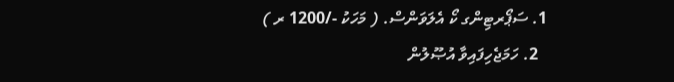1. ސަޕޯރޓިންގ ކޯ އެލަވަންސް. ( މަހަކު -/1200 ރ )
  2. ހަމަޖެހިފައިވާ އުޞޫލުން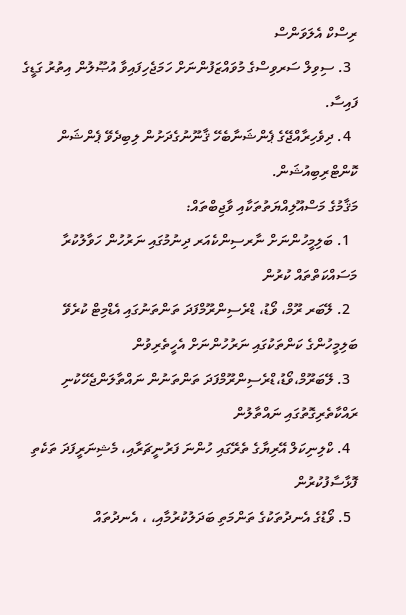ރިސްކް އެލަވަންސް
  3. ސިވިލް ސަރވިސްގެ މުވައްޒަފުންނަށް ހަމަޖެހިފައިވާ އުޞޫލުން އިތުރު ގަޑީގެ ފައިސާ.
  4. ދިވެހިރާއްޖޭގެ ޕެންޝަނާބެހޭ ޤާނޫނުގެދަށުން ލިބިދެވޭ ޕެންޝަން ކޮންޓްރިބިއުޝަން.
މަޤާމުގެ މަސްއޫލިއްޔަތުތަކާއި ވާޖިބްތައް:
  1. ބަލިމީހުންނަށް ނާރސިންކެއަރ ދިނުމުގައި ނަރުހުން ހަވާލުކުރާ މަސައްކަތްތައް ކުރުން
  2. ލޭބަރ ރޫމް، ވޯޑު، ޑްރެސިންރޫމްފަދަ ތަންތަނުގައި އެޑްމިޓް ކުރެވޭ ބަލިމީހުންގެ ކަންތަކުގައި ނަރުހުންނަށް އެހީތެރިވުން
  3. ލޭބަރޫމް،ވޯޑު،ޑްރެސިންރޫމްފަދަ ތަންތަނުން ނައްތާލަންޖެހޭކުނި ރައްކާތެރިގޮތުގައި ނައްތާލުން
  4. ކްލިނިކަލް އޭރިޔާގެ ތެރޭގައި ހުންނަ ފަރުނީޗަރާއި، މެޝިނަރީފަދަ ތަކެތި ފޮޅާސާފުކުރުން
  5. ވޯޑުގެ އެނދުތަކުގެ ތަންމަތި ބަދަލުކުރުމާއި، ، އެނދުތައް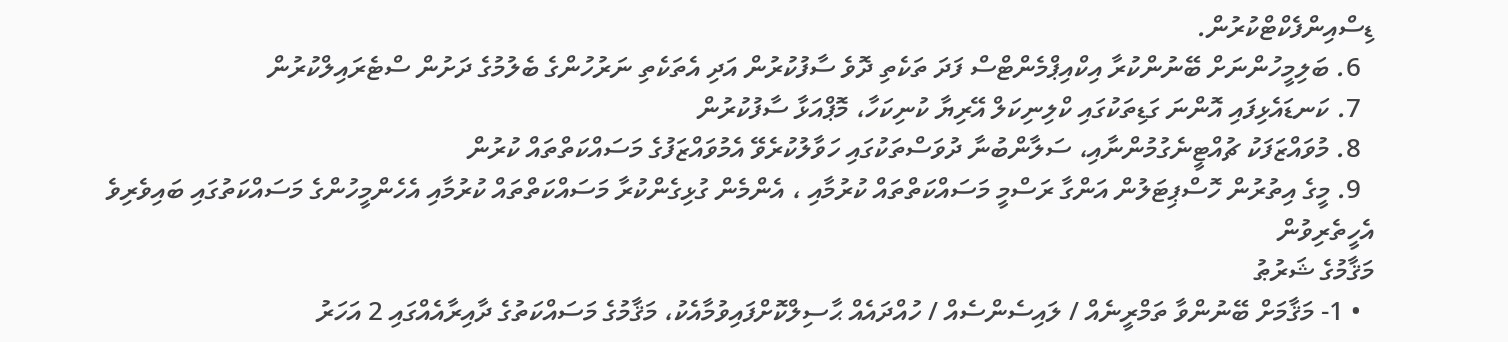ޑިސްއިންފެކްޓްކުރުން.
  6. ބަލިމީހުންނަށް ބޭނުންކުރާ އިކްއިޕްމެންޓްސް ފަދަ ތަކެތި ދޮވެ ސާފުކުރުން އަދި އެތަކެތި ނަރުހުންގެ ބެލުމުގެ ދަށުން ސްޓެރައިލްކުރުން
  7. ކަނޑައެޅިފައި އޮންނަ ގަޑިތަކުގައި ކްލިނިކަލް އޭރިޔާ ކުނިކަހާ، މޮޕްއަޅާ ސާފުކުރުން
  8. މުވައްޒަފަކު ޗުއްޓީނެގުމުންނާއި، ސަލާންބުނާ ދުވަސްތަކުގައި ހަވާލުކުރެވޭ އެމުވައްޒަފުގެ މަސައްކަތްތައް ކުރުން
  9. މީގެ އިތުރުން ހޮސްޕިޓަލުން އަންގާ ރަސްމީ މަސައްކަތްތައް ކުރުމާއި ، އެންމެން ގުޅިގެންކުރާ މަސައްކަތްތައް ކުރުމާއި އެހެންމީހުންގެ މަސައްކަތުގައި ބައިވެރިވެ އެހީތެރިވުން
މަޤާމުގެ ޝަރުޠު
  • 1- މަޤާމަށް ބޭނުންވާ ތަމްރީނެއް / ލައިސެންސެއް / ހުއްދައެއް ޙާސިލްކޮށްފައިވުމާއެކު، މަޤާމުގެ މަސައްކަތުގެ ދާއިރާއެއްގައި 2 އަހަރު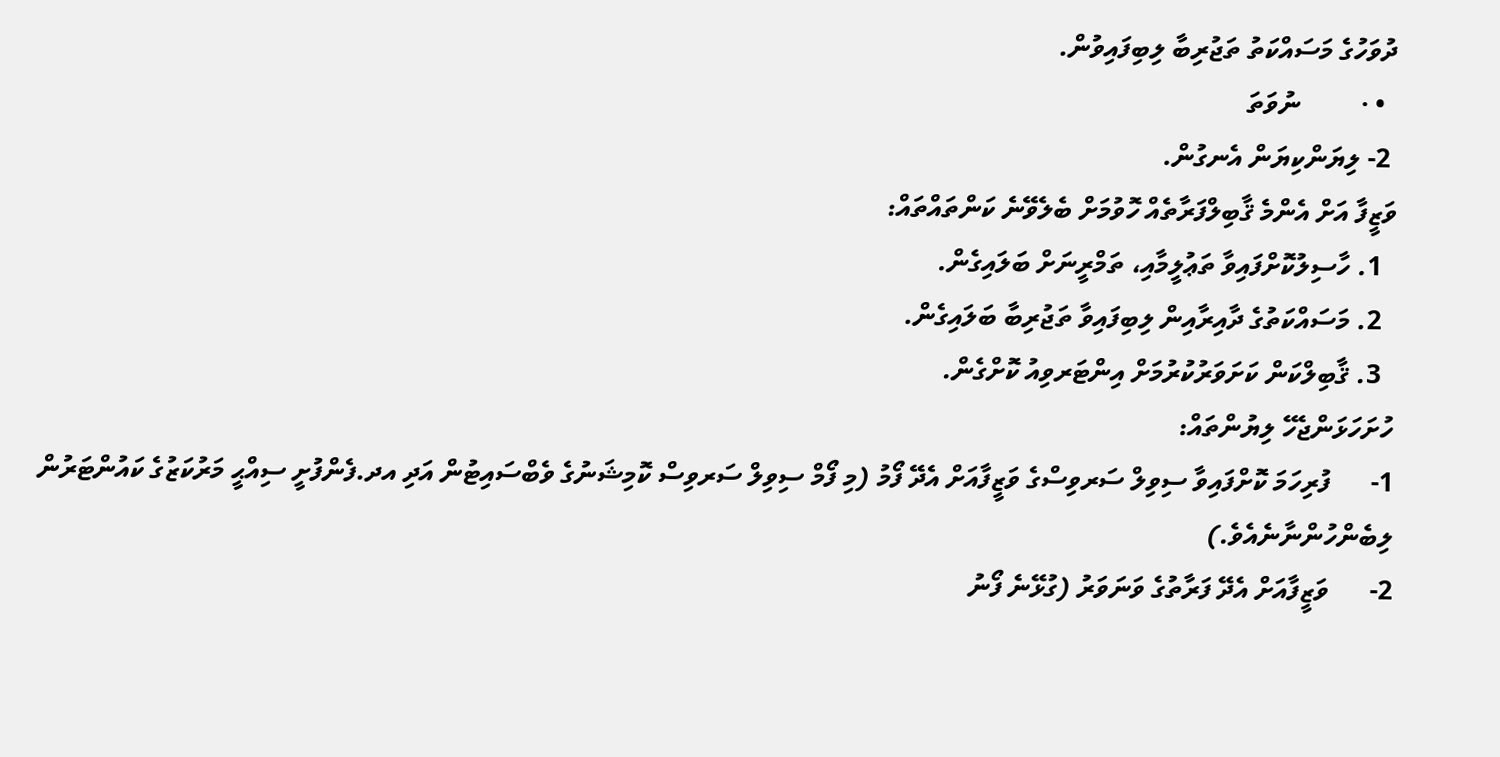ދުވަހުގެ މަސައްކަތު ތަޖުރިބާ ލިބިފައިވުން.
  • ·         ނުވަތަ
 2- ލިޔަންކިޔަން އެނގުން.
ވަޒީފާ އަށް އެންމެ ޤާބިލްފަރާތެއް ހޮވުމަށް ބެލެވޭނެ ކަންތައްތައް:
  1. ހާސިލުކޮށްފައިވާ ތަޢުލީމާއި، ތަމްރީނަށް ބަލައިގެން.
  2. މަސައްކަތުގެ ދާއިރާއިން ލިބިފައިވާ ތަޖުރިބާ ބަލައިގެން.
  3. ޤާބިލްކަން ކަށަވަރުކުރުމަށް އިންޓަރވިއު ކޮށްގެން.
ހުށަހަޅަންޖެހޭ ލިޔުންތައް:
1-      ފުރިހަމަ ކޮށްފައިވާ ސިވިލް ސަރވިސްގެ ވަޒީފާއަށް އެދޭ ފޯމު (މި ފޯމް ސިވިލް ސަރވިސް ކޮމިޝަނުގެ ވެބްސައިޓުން އަދި އދ.ފެންފުށީ ސިއްޙީ މަރުކަޒުގެ ކައުންޓަރުން ލިބެންހުންނާނެއެވެ.)
2-      ވަޒީފާއަށް އެދޭ ފަރާތުގެ ވަނަވަރު (ގުޅޭނެ ފޯނު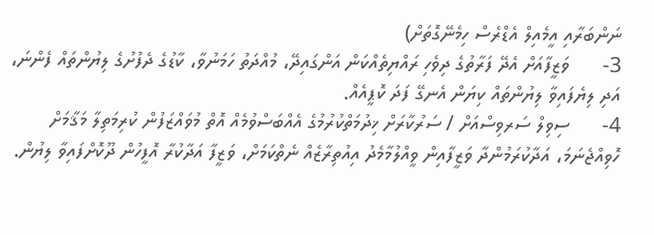ނަންބަރާއި އީމެއިލް އެޑްރެސް ހިމެނޭގޮތަށް)
3-      ވަޒީފާއަށް އެދޭ ފަރާތުގެ ދިވެހި ރައްޔިތެއްކަން އަންގައިދޭ، މުއްދަތު ހަމަނުވާ، ކާޑުގެ ދެފުށުގެ ލިޔުންތައް ފެންނަ، އަދި ލިޔެފައިވާ ލިޔުންތައް ކިޔަން އެނގޭ ފަދަ ކޮޕީއެއް.
4-      ސިވިލް ސަރވިސްއަށް / ސަރުކާރަށް ޚިދުމަތްކުރުމުގެ އެއްބަސްވުމެއް އޮތް މުވައްޒަފުން ކުރިމަތިލާ މަޤާމަށް ހޮވިއްޖެނަމަ، އަދާކުރަމުންދާ ވަޒީފާއިން ވީއްލުމާމެދު އިއުތިރާޒެއް ނެތްކަމަށް، ވަޒީފާ އަދާކުރާ އޮފީހުން ދޫކޮށްފައިވާ ލިޔުން.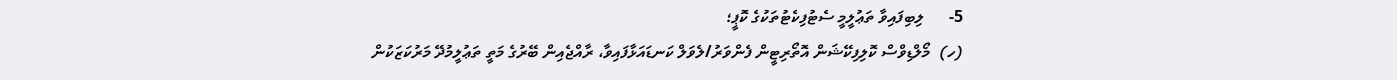5-      ލިބިފައިވާ ތަޢުލީމީ ސެޓުފިކެޓުތަކުގެ ކޮޕީ؛
(ހ)  މޯލްޑިވްސް ކޮލިފިކޭޝަން އޮތޯރިޓީން ފެންވަރު/ލެވަލް ކަނޑައަޅާފައިވާ، ރާއްޖެއިން ބޭރުގެ މަތީ ތަޢުލީމުދޭ މަރުކަޒަކުން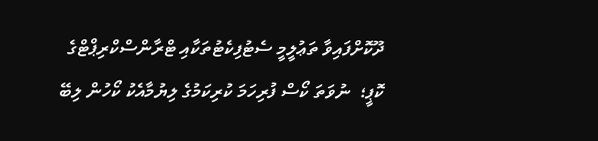ދޫކޮށްފައިވާ ތަޢުލީމީ ސެޓުފިކެޓުތަކާއި ޓްރާންސްކްރިޕްޓްގެ ކޮޕީ؛  ނުވަތަ ކޯސް ފުރިހަމަ ކުރިކަމުގެ ލިޔުމާއެކު ކޯހުން ލިބޭ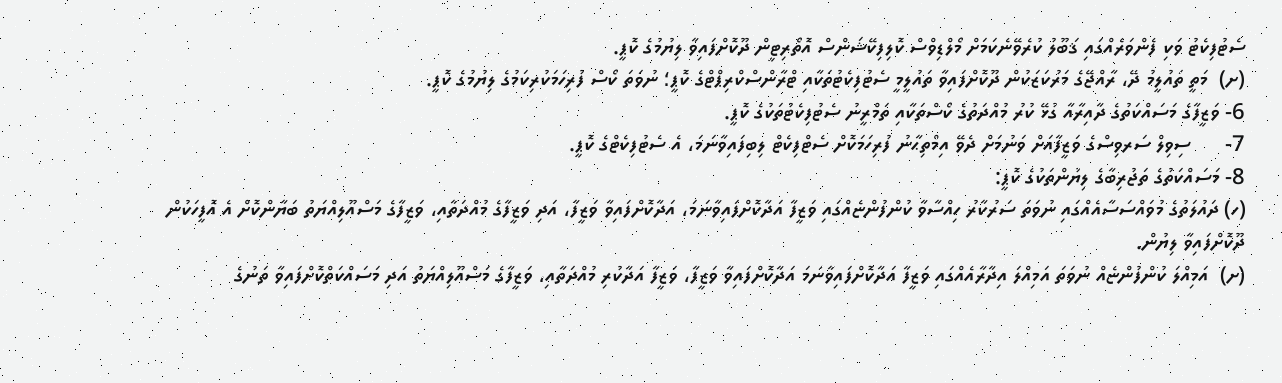ސެޓުފިކެޓު ވަކި ފެންވަރެއްގައި ޤަބޫލު ކުރެވޭނެކަމަށް މޯލްޑިވްސް ކޮލިފިކޭޝަންސް އޮތޯރިޓީން ދޫކޮށްފައިވާ ލިޔުމުގެ ކޮޕީ.
(ށ)  މަތީ ތައުލީމު ދޭ، ރާއްޖޭގެ މަރުކަޒަކުން ދޫކޮށްފައިވާ ތައުލީމީ ސެޓުފިކެޓުތަކާއި ޓްރާންސްކްރިޕްޓްގެ ކޮޕީ؛ ނުވަތަ ކޯސް ފުރިހަމަކުރިކަމުގެ ލިޔުމުގެ ކޮޕީ.
6- ވަޒީފާގެ މަސައްކަތުގެ ދާއިރާއާ ގުޅޭ ކުރު މުއްދަތުގެ ކޯސްތަކާއި ތަމްރީނު ސެޓުފިކެޓުތަކުގެ ކޮޕީ.
7-      ސިވިލް ސަރވިސްގެ ވަޒީފާއަށް ވަނުމަށް ދެވޭ އިމްތިޙާނު ފުރިހަމަކޮށް ސެޓްފިކެޓް ލިބިފައިވާނަމަ، އެ ސެޓުފިކެޓްގެ ކޮޕީ.
8- މަސައްކަތުގެ ތަޖުރިބާގެ ލިޔުންތަކުގެ ކޮޕީ:
(ހ) ދައުލަތުގެ މުވައްސަސާއެއްގައި ނުވަތަ ސަރުކާރު ހިއްސާވާ ކުންފުންޏެއްގައި ވަޒީފާ އަދާކޮށްފައިވާނަމަ، އަދާކޮށްފައިވާ ވަޒީފާ، އަދި ވަޒީފާގެ މުއްދަތާއި، ވަޒީފާގެ މަސްއޫލިއްޔަތު ބަޔާންކޮށް އެ އޮފީހަކުން ދޫކޮށްފައިވާ ލިޔުން.
(ށ)  އަމިއްލަ ކުންފުންޏެއް ނުވަތަ އަމިއްލަ އިދާރާއެއްގައި ވަޒީފާ އަދާކޮށްފައިވާނަމަ އަދާކޮށްފައިވާ ވަޒީފާ، ވަޒީފާ އަދާކުރި މުއްދަތާއި، ވަޒީފާގެ މަސްއޫލިއްޔަތު އަދި މަސައްކަތްކޮށްފައިވާ ތަނުގެ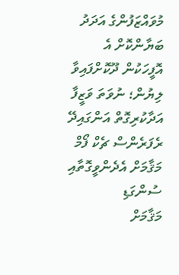މުވައްޒަފުންގެ އަދަދު ބަޔާންކޮށް އެ އޮފީހަކުން ދޫކޮށްފައިވާ ލިޔުން؛ ނުވަތަ ވަޒީފާ އަދާކުރިގޮތް އަންގައިދޭ ރެފަރެންސް ޗެކް ފޯމް
މަޤާމަށް އެދެންވީގޮތާއި ސުންގަޑި
މަޤާމަށް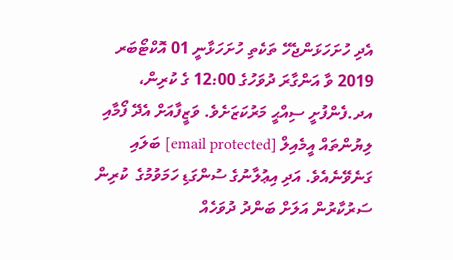އެދި ހުށަހަޅަންޖެހޭ ތަކެތި ހުށަހަޅާނީ 01 އޮކްޓޯބަރ 2019 ވާ އަންގާރަ ދުވަހުގެ 12:00 ގެ ކުރިން، އދ.ފެންފުށީ ސިއްޙީ މަރުކަޒަށެވެ. ވަޒީފާއަށް އެދޭ ފޯމާއި ލިޔުންތައް އީމެއިލް [email protected] ބަލައި ގަނެވޭނެއެވެ. އަދި އިޢުލާނުގެ ސުންގަޑި ހަމަވުމުގެ  ކުރިން ސަރުކާރުން އަލަށް ބަންދު ދުވަހެއް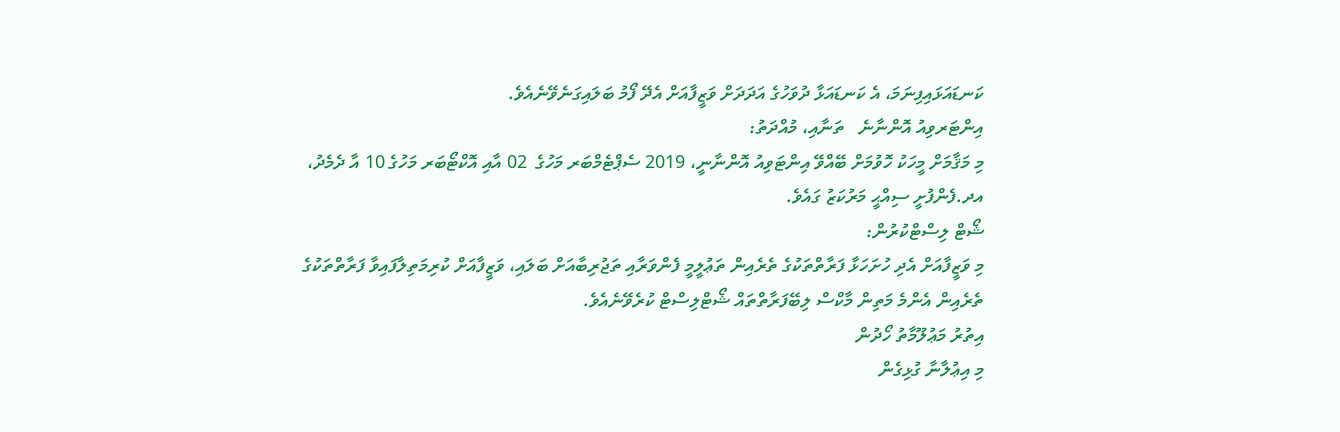ކަނޑައަޅައިފިނަމަ، އެ ކަނޑައަޅާ ދުވަހުގެ އަދަދަށް ވަޒީފާއަށް އެދޭ ފޯމު ބަލައިގަނެވޭނެއެވެ.
އިންޓަރވިއު އޮންނާނެ   ތަނާއި، މުއްދަތު:
މި މަޤާމަށް މީހަކު ހޮވުމަށް ބޭއްވޭ އިންޓަވިއު އޮންނާނީ، 2019 ސެޕްޓެމްބަރ މަހުގެ  02 އާއި އޮކްޓޯބަރ މަހުގެ 10 އާ ދެމެދު، އދ.ފެންފުށީ ސިއްޙީ މަރުކަޒު ގައެވެ.
ޝޯޓް ލިސްޓްކުރުން:
މި ވަޒީފާއަށް އެދި ހުށަހަޅާ ފަރާތްތަކުގެ ތެރެއިން ތަޢުލީމީ ފެންވަރާއި ތަޖުރިބާއަށް ބަލައި، ވަޒީފާއަށް ކުރިމަތިލާފައިވާ ފަރާތްތަކުގެ ތެރެއިން އެންމެ މަތިން މާކްސް ލިބޭފަރާތްތައް ޝޯޓްލިސްޓް ކުރެވޭނެއެވެ.
އިތުރު މަޢުލޫމާތު ހޯދުން
މި އިޢުލާނާ ގުޅިގެން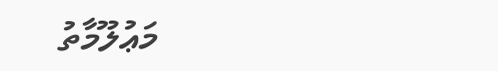މަޢުލޫމާތު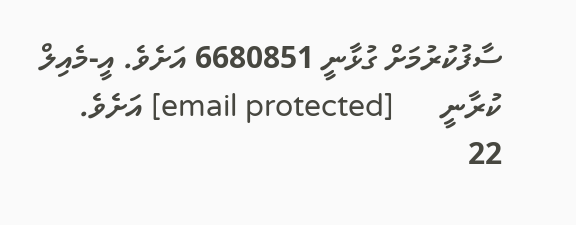ސާފުކުރުމަށް ގުޅާނީ 6680851 އަށެވެ. އީ-މެއިލް ކުރާނީ      [email protected] އަށެވެ.
22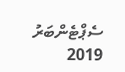ސެޕްޓެންބަރު 2019